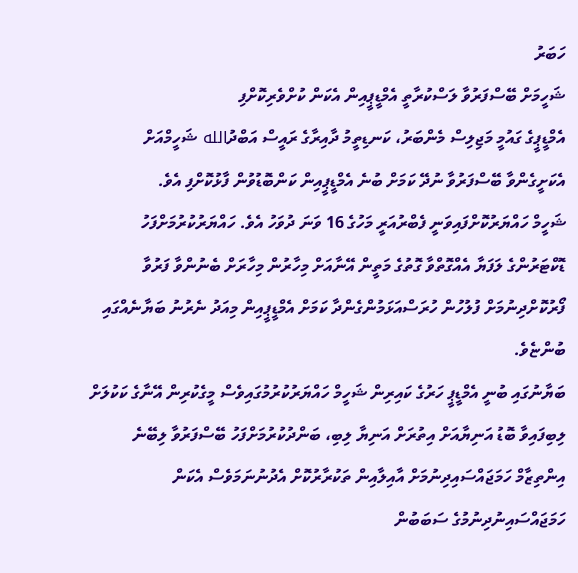ހަބަރު
ޝަހީމަށް ބޭސްފަރުވާ ލަސްކުރާތީ އެމްޑީޕީއިން އެކަން ކުށްވެރިކޮށްފި
އެމްޑީޕީގެ ގައުމީ މަޖިލިސް މެންބަރު، ކަނޑިތީމު ދާއިރާގެ ރައީސް އަބްދުالله ޝަހީމްއަށް އެކަށީގެންވާ ބޭސްފަރުވާ ނުދޭ ކަމަށް ބުނެ އެމްޑީޕީއިން ކަންބޮޑުވުން ފާޅުކޮށްފި އެވެ.
ޝަހީމް ހައްޔަރުކޮށްފައިވަނީ ފެބްރުއަރީ މަހުގެ 16 ވަނަ ދުވަހު އެވެ. ހައްޔަރުކުރުމަށްފަހު ޑޮކްޓަރުންގެ ލަފަޔާ އެއްގޮތްވާ ގޮތުގެ މަތީން އޭނާއަށް މިހާރުން މިހާރަށް ބެނުންވާ ފަރުވާ ފޯރުކޮށްދިނުމަށް ފުލުހުން ހުރަސްއަޅަމުންގެންދާ ކަމަށް އެމްޑީޕީއިން މިއަދު ނެރުނު ބަޔާނެއްގައި ބުންޏެވެ.
ބަޔާނުގައި ބުނީ އެމްޑީޕީ ހަރުގެ ކައިރިން ޝަހީމް ހައްޔަރުކުރުމުގައިވެސް މީގެކުރިން އޭނާގެ ކަކުލަށް ލިބިފައިވާ ބޮޑު އަނިޔާއަށް އިތުރަށް އަނިޔާ ލިބި، ބަންދުކުރުމަށްފަހު ބޭސްފަރުވާ ލިބޭނެ އިންތިޒާމް ހަމަޖައްސައިދިނުމަށް އާއިލާއިން ތަކުރާރުކޮށް އެދުނުނަމަވެސް އެކަން ހަމަޖައްސައިނުދިނުމުގެ ސަބަބުން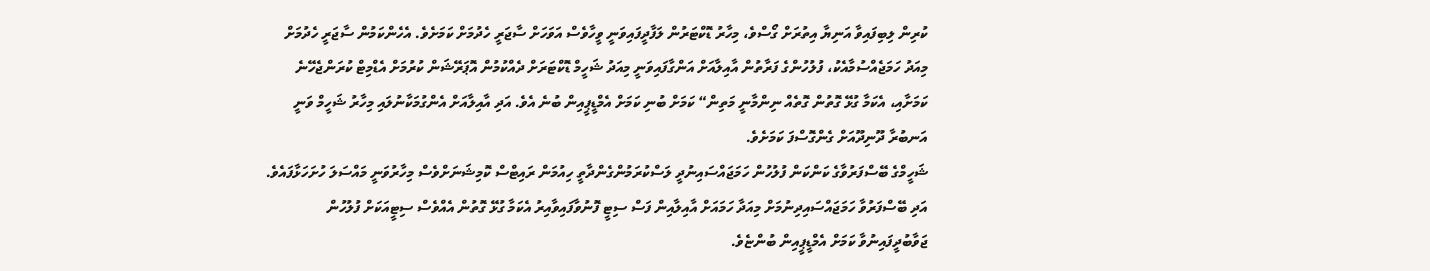ކުރިން ލިބިފައިވާ އަނިޔާ އިތުރަށް ގޯސްވެ، މިހާރު ޑޮކްޓަރުން ލަފާދީފައިވަނީ ވީހާވެސް އަވަހަށް ސާޖަރީ ހެދުމަށް ކަމަށެވެ. އެހެންކަމުން ސާޖަރީ ހެދުމަށް މިއަދު ހަމަޖެއްސުމާއެކު، ފުލުހުންގެ ފަރާތުން އާއިލާއަށް އަންގާފައިވަނީ މިއަދު ޝަހީމް ޑޮކްޓަރަށް ދެއްކުމުން އޮޕަރޭޝަން ކުރުމަށް އެޑްމިޓް ކުރަންޖެހޭނެ ކަމަށާއި، އެކަމާ ގުޅޭ ގޮތުން ގޮތެއް ނިންމާނީ މަތިން“ ކަމަށް ބުނި ކަމަށް އެމްޑީޕީއިން ބުނެ އެވެ. އަދި އާއިލާއަށް އެންގުމަކާނުލައި މިހާރު ޝަހީމް ވަނީ އަނބުރާ ދޫނިދޫއަށް ގެންގޮސްފަ ކަމަށެވެ.
ޝަހީމްގެ ބޭސްފަރުވާގެ ކަންކަން ފުލުހުން ހަމަޖައްސައިނުދީ ލަސްކުރަމުންގެންދާތީ ހިއުމަން ރައިޓްސް ކޮމިޝަނަށްވެސް މިހާރުވަނީ މައްސަލަ ހުށަހަޅާފައެވެ. އަދި ބޭސްފަރުވާ ހަމަޖައްސައިދިނުމަށް މިއަދާ ހަމައަށް އާއިލާއިން ފަސް ސިޓީ ފޮނުވާފައިވާއިރު އެކަމާ ގުޅޭ ގޮތުން އެއްވެސް ސިޓީއަކަށް ފުލުހުން ޖަވާބުދީފައިނުވާ ކަމަށް އެމްޑީޕީއިން ބުންޏެވެ.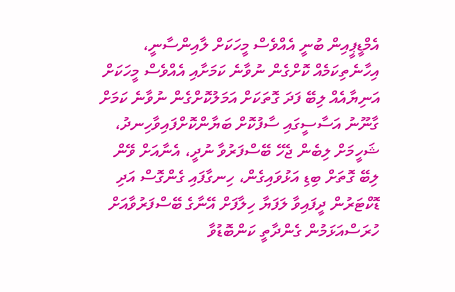އެމްޑީޕީއިން ބުނީ އެއްވެސް މީހަކަށް ލާއިންސާނީ، އިހާނެތިކަމެއް ކޮށްގެން ނުވާނެ ކަމަށާއި އެއްވެސް މީހަކަށް އަނިޔާއެއް ލިބޭ ފަދަ ގޮތަކަށް އަމަލުކޮށްގެން ނުވާނެ ކަމަށް ގާނޫނު އަސާސީގައި ސާފުކޮށް ބަޔާންކޮށްފައިވާހިނދު، ޝަހީމަށް ލިބެން ޖެހޭ ބޭސްފަރުވާ ނުދީ، އެނާއަށް ވޭން ލިބޭ ގޮތަށް ބިޑި އަޅުވައިގެން، ހިނގާފައި ގެންގޮސް އަދި ޑޮކްޓަރުން ދީފައިވާ ލަފަޔާ ހިލާފަށް އޭނާގެ ބޭސްފަރުވާއަށް ހުރަސްއަޅަމުން ގެންދާތީ ކަންބޮޑުވާ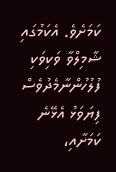ކަމަށެވެ. އެކަމުގައި ޝާމިލްވާ ވަކިވަކި ފުލުހުންނާމެދުވެސް ފިޔަވަޅު އެޅޭނެ ކަމަށާއި،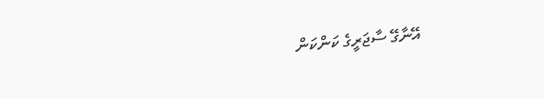އޭނާގޭ ސާޖަރީގެ ކަންކަން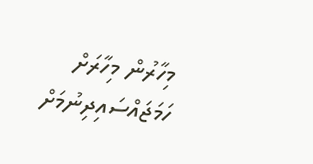މިހާރުން މިހާރަށް ހަމަޖައްސައިދިނުމަށް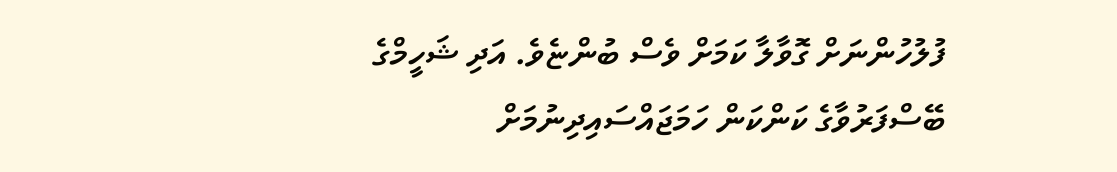ފުލުހުންނަށް ގޮވާލާ ކަމަށް ވެސް ބުންޏެވެ. އަދި ޝަހީމްގެ ބޭސްފަރުވާގެ ކަންކަން ހަމަޖައްސައިދިނުމަށް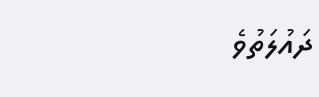ދައުލަތުވެ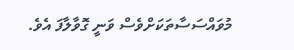މުވައްސަސާތަކަށްވެސް ވަނީ ގޮވާލާފަ އެވެ.